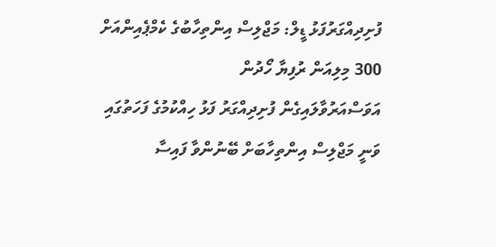ފުށިދިއްގަރުފަޅު ޑީލް: މަޖްލިސް އިންތިހާބުގެ ކެމްޕެއިންއަށް 300 މިލިއަން ރުފިޔާ ހޯދުން
އަވަސްއަރުވާލައިގެން ފުށިދިއްގަރު ފަޅު ހިއްކުމުގެ ފަހަތުގައި ވަނީ މަޖްލިސް އިންތިހާބަށް ބޭނުންވާ ފައިސާ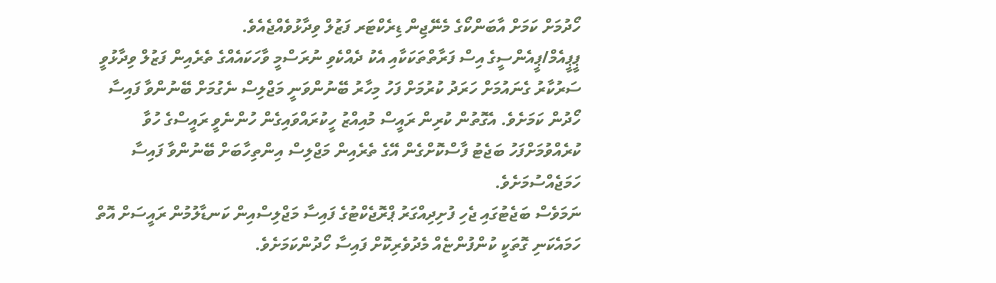ހޯދުމަށް ކަމަށް އާބަންކޯގެ މެނޭޖިން ޑިރެކްޓަރ ފަޒުލް ވިދާޅުވެއްޖެއެވެ.
ޕީޕީއެމް/ޕީއެންސީގެ އިސް ފަރާތްތަކަކާއި އެކު ދެއްކެވި ނުރަސްމީ ވާހަކައެއްގެ ތެރެއިން ފަޒުލް ވިދާޅުވީ ސަރުކާރު ގެނައުމަށް ހަރަދު ކުރުމަށް ފަހު މިހާރު ބޭނުންވަނީ މަޖްލިސް ނެގުމަށް ބޭނުންވާ ފައިސާ ހޯދުން ކަމަށެވެ. އެގޮތުން ކުރިން ރައީސް މުއިއްޒު ހީކުރައްވައިގެން ހުންނެވީ ރައީސްގެ ހުވާ ކުރެއްވުމަށްފަހު ބަޖެޓު ފާސްކޮށްގެން އޭގެ ތެރެއިން މަޖްލިސް އިންތިހާބަށް ބޭނުންވާ ފައިސާ ހަމަޖެއްސުމަށެވެ.
ނަމަވެސް ބަޖެޓުގައި ޖެހި ފުށިދިއްގަރު ޕްރޮޖެކްޓުގެ ފައިސާ މަޖްލިސްއިން ކަނޑާލުމުން ރައީސަށް އޮތް ހަމައެކަނި ގޮތަކީ ކުންފުންޏެއް މެދުވެރިކޮށް ފައިސާ ހޯދުންކަމަށެވެ.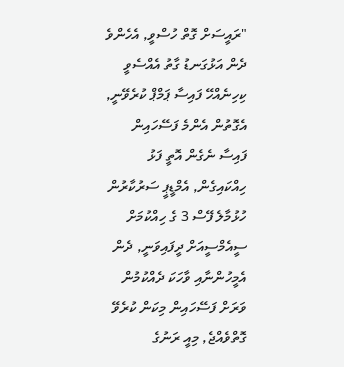"ރައީސަށް ގޮތް ހުސްވީ, އެހެންވެ ދެން އަޅުގަނޑު ގާތު އެއްސެވީ ކިހިނެއްހޭ ފައިސާ ޕަމްޕް ކުރެވޭނީ, އެގޮތުން އެންމެ ފަސޭހައިން ފައިސާ ނެގެން އޮތީ ފަޅު ހިއްކައިގެން, އެމްޑީޕީ ސަރުކާރުން ހުޅުމާލެ ފޭސް 3 ގެ ހިއްކުމަށް ސީއެމްސީއަށް ދީފައިވަނީ, ދެން އެމީހުންނާއި ވާހަކަ ދެއްކުމުން ވަރަށް ފަސޭހައިން މިކަން ކުރެވޭ ގޮތްވެއްޖެ, މިއީ ރަނުގެ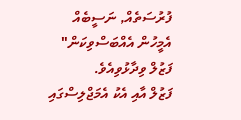ފުރުސަތެއް, ނަސީބެއް އެމީހުން އެއްބަސްވިކަން" ފަޒުލް ވިދާޅުވިއެވެ.
ފަޒުލް އާއި އެކު އެމަޖްލިސްގައި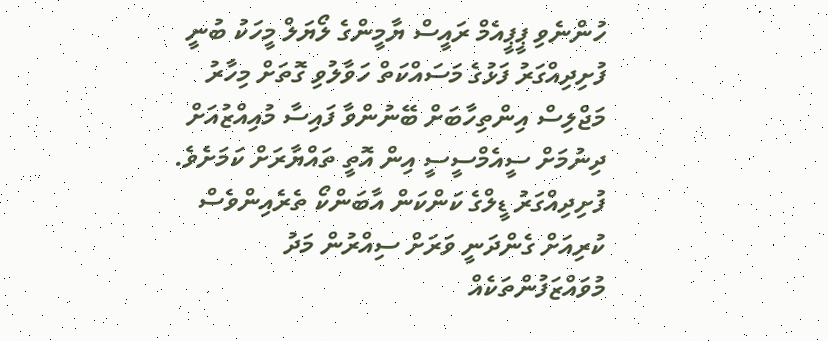ހުންނެވި ޕީޕީއެމް ރައީސް ޔާމީންގެ ލޯޔަލް މީހަކު ބުނީ ފުށިދިއްގަރު ފަޅުގެ މަސައްކަތް ހަވާލުވި ގޮތަށް މިހާރު މަޖްލިސް އިންތިހާބަށް ބޭނުންވާ ފައިސާ މުއިއްޒުއަށް ދިނުމަށް ސީއެމްސީސީ އިން އޮތީ ތައްޔާރަށް ކަމަށެވެ.
ފުށިދިއްގަރު ޑީލްގެ ކަންކަން އާބަންކޯ ތެރެއިންވެސް ކުރިއަށް ގެންދަނީ ވަރަށް ސިއްރުން މަދު މުވައްޒަފުންތަކެއް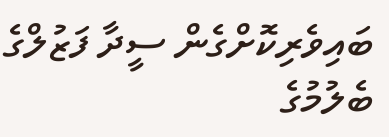ބައިވެރިކޮށްގެން ސީދާ ފަޒުލްގެ ބެލުމުގެ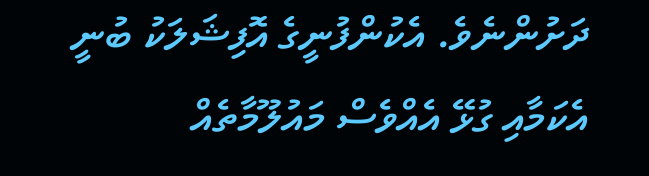ދަށުންނެވެ. އެކުންފުނީގެ އޮފިޝަލަކު ބުނީ އެކަމާއި ގުޅޭ އެއްވެސް މައުލޫމާތެއް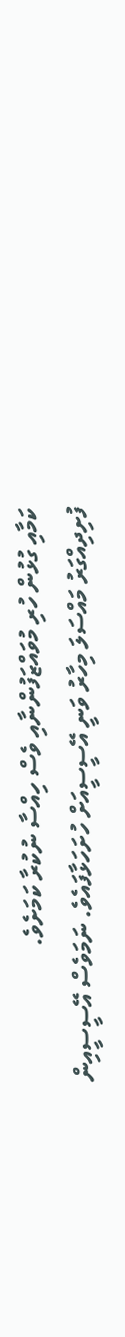ކަމާއި ގުޅުން ހުރި މުވައްޒަފުންނާއި ވެސް ހިއްސާ ނުކުރާ ކަމަށެވެ.
ފުށިދިއްގަރު މައްސަލަ މިހާރު ވަނީ އޭސީސީއަށް ހުށަހަޅާފައެވެ. ނަމަވެސް އޭސީސީއިން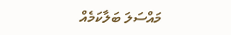މައްސަލަ ބަލާކަމެއް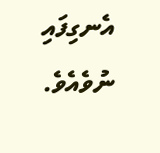އެނގިފައި ނުވެއެވެ.